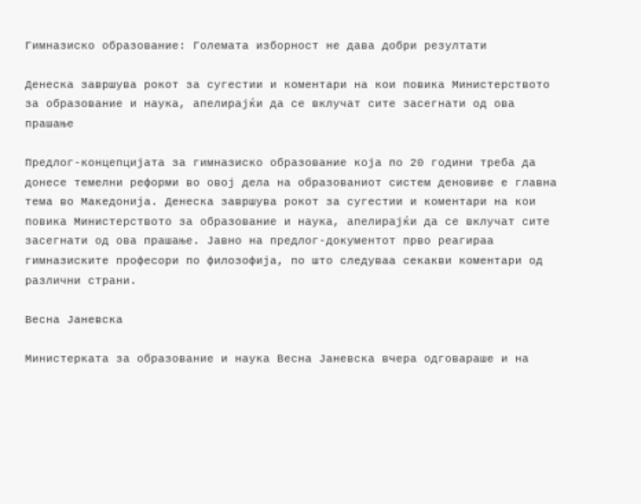Гимназиско образование: Големата изборност не дава добри резултати

Денеска завршува рокот за сугестии и коментари на кои повика Министерството за образование и наука, апелирајќи да се вклучат сите засегнати од ова прашање

Предлог-концепцијата за гимназиско образование која по 20 години треба да донесе темелни реформи во овој дела на образованиот систем деновиве е главна тема во Македонија. Денеска завршува рокот за сугестии и коментари на кои повика Министерството за образование и наука, апелирајќи да се вклучат сите засегнати од ова прашање. Јавно на предлог-документот прво реагираа гимназиските професори по филозофија, по што следуваа секакви коментари од различни страни.

Весна Јаневска

Министерката за образование и наука Весна Јаневска вчера одговараше и на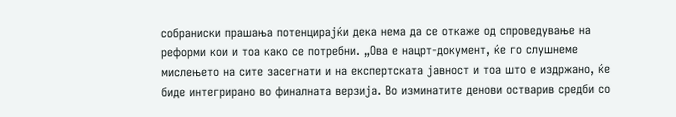собраниски прашања потенцирајќи дека нема да се откаже од спроведување на реформи кои и тоа како се потребни. „Ова е нацрт-документ, ќе го слушнеме мислењето на сите засегнати и на експертската јавност и тоа што е издржано, ќе биде интегрирано во финалната верзија. Во изминатите денови остварив средби со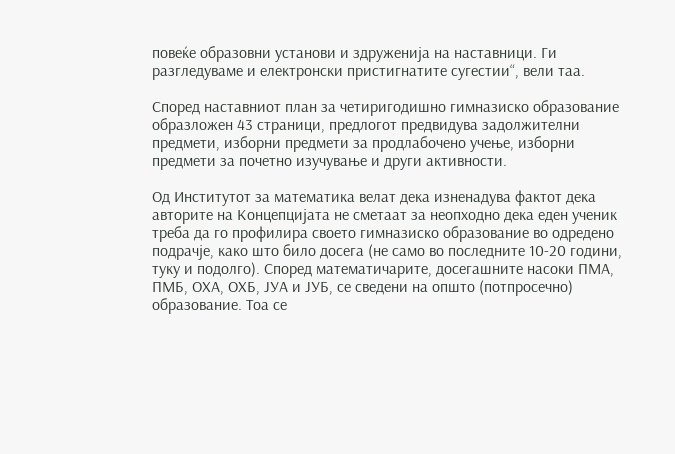повеќе образовни установи и здруженија на наставници. Ги разгледуваме и електронски пристигнатите сугестии“, вели таа.

Според наставниот план за четиригодишно гимназиско образование образложен 43 страници, предлогот предвидува задолжителни предмети, изборни предмети за продлабочено учење, изборни предмети за почетно изучување и други активности.

Од Институтот за математика велат дека изненадува фактот дека авторите на Концепцијата не сметаат за неопходно дека еден ученик треба да го профилира своето гимназиско образование во одредено подрачје, како што било досега (не само во последните 10-20 години, туку и подолго). Според математичарите, досегашните насоки ПМА, ПМБ, ОХА, ОХБ, ЈУА и ЈУБ, се сведени на општо (потпросечно) образование. Тоа се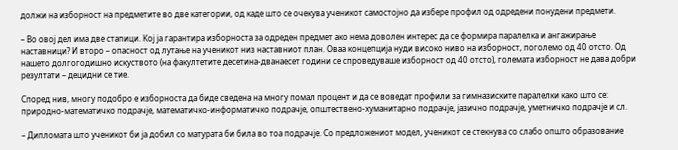должи на изборност на предметите во две категории, од каде што се очекува ученикот самостојно да избере профил од одредени понудени предмети.

– Во овој дел има две стапици. Кој ја гарантира изборноста за одреден предмет ако нема доволен интерес да се формира паралелка и ангажирање наставници? И второ – опасност од лутање на ученикот низ наставниот план. Оваа концепција нуди високо ниво на изборност, поголемо од 40 отсто. Од нашето долгогодишно искуството (на факултетите десетина-дванаесет години се спроведуваше изборност од 40 отсто), големата изборност не дава добри резултати – децидни се тие.

Според нив, многу подобро е изборноста да биде сведена на многу помал процент и да се воведат профили за гимназиските паралелки како што се: природно-математичко подрачје, математичко-информатичко подрачје, општествено-хуманитарно подрачје, јазично подрачје, уметничко подрачје и сл.

– Дипломата што ученикот би ја добил со матурата би била во тоа подрачје. Со предложениот модел, ученикот се стекнува со слабо општо образование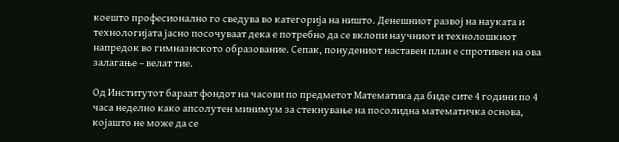коешто професионално го сведува во категорија на ништо. Денешниот развој на науката и технологијата јасно посочуваат дека е потребно да се вклопи научниот и технолошкиот напредок во гимназиското образование. Сепак, понудениот наставен план е спротивен на ова залагање – велат тие.

Од Институтот бараат фондот на часови по предметот Математика да биде сите 4 години по 4 часа неделно како апсолутен минимум за стекнување на посолидна математичка основа, којашто не може да се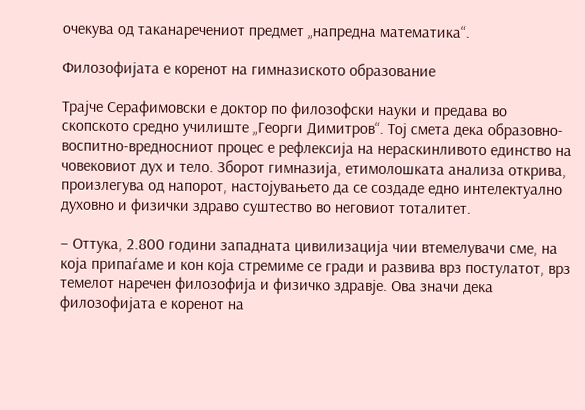очекува од таканаречениот предмет „напредна математика“.

Филозофијата е коренот на гимназиското образование

Трајче Серафимовски е доктор по филозофски науки и предава во скопското средно училиште „Георги Димитров“. Тој смета дека образовно-воспитно-вредносниот процес е рефлексија на нераскинливото единство на човековиот дух и тело. Зборот гимназија, етимолошката анализа открива, произлегува од напорот, настојувањето да се создаде едно интелектуално духовно и физички здраво суштество во неговиот тоталитет.

– Оттука, 2.800 години западната цивилизација чии втемелувачи сме, на која припаѓаме и кон која стремиме се гради и развива врз постулатот, врз темелот наречен филозофија и физичко здравје. Ова значи дека филозофијата е коренот на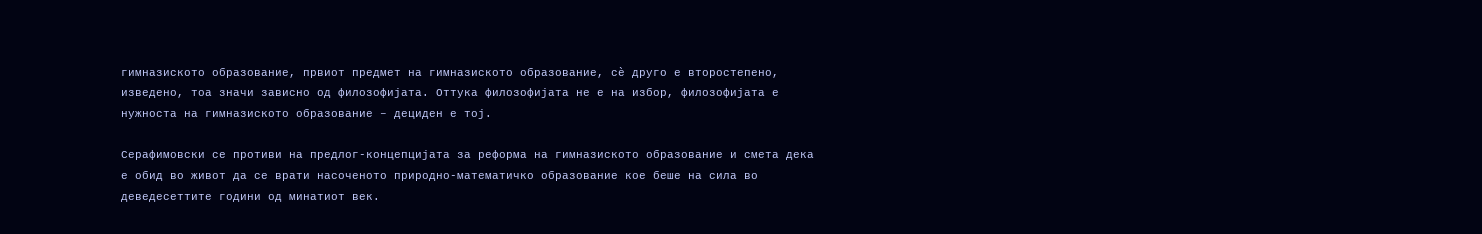гимназиското образование, првиот предмет на гимназиското образование, сè друго е второстепено, изведено, тоа значи зависно од филозофијата. Оттука филозофијата не е на избор, филозофијата е нужноста на гимназиското образование – дециден е тој.

Серафимовски се противи на предлог-концепцијата за реформа на гимназиското образование и смета дека е обид во живот да се врати насоченото природно-математичко образование кое беше на сила во деведесеттите години од минатиот век.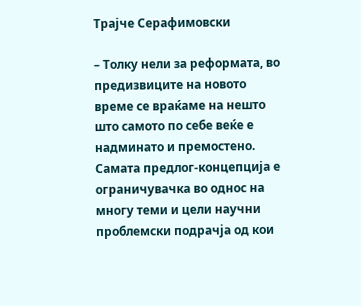Трајче Серафимовски

– Толку нели за реформата, во предизвиците на новото време се враќаме на нешто што самото по себе веќе е надминато и премостено. Самата предлог-концепција е ограничувачка во однос на многу теми и цели научни проблемски подрачја од кои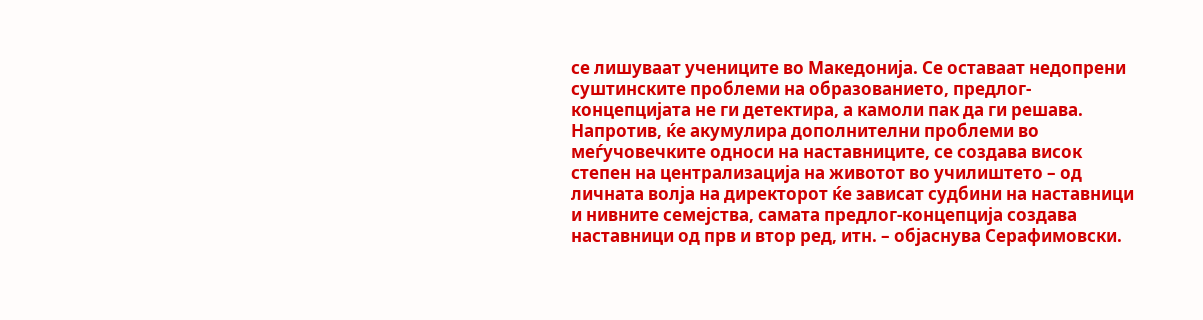се лишуваат учениците во Македонија. Се оставаат недопрени суштинските проблеми на образованието, предлог-концепцијата не ги детектира, а камоли пак да ги решава. Напротив, ќе акумулира дополнителни проблеми во меѓучовечките односи на наставниците, се создава висок степен на централизација на животот во училиштето – од личната волја на директорот ќе зависат судбини на наставници и нивните семејства, самата предлог-концепција создава наставници од прв и втор ред, итн. – објаснува Серафимовски.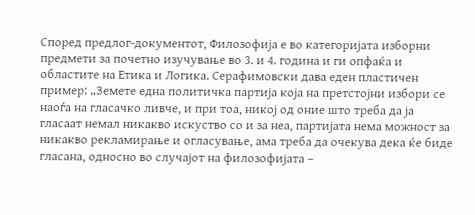Според предлог-документот, Филозофија е во категоријата изборни предмети за почетно изучување во 3. и 4. година и ги опфаќа и областите на Етика и Логика. Серафимовски дава еден пластичен пример: „Земете една политичка партија која на претстојни избори се наоѓа на гласачко ливче, и при тоа, никој од оние што треба да ја гласаат немал никакво искуство со и за неа, партијата нема можност за никакво рекламирање и огласување, ама треба да очекува дека ќе биде гласана, односно во случајот на филозофијата –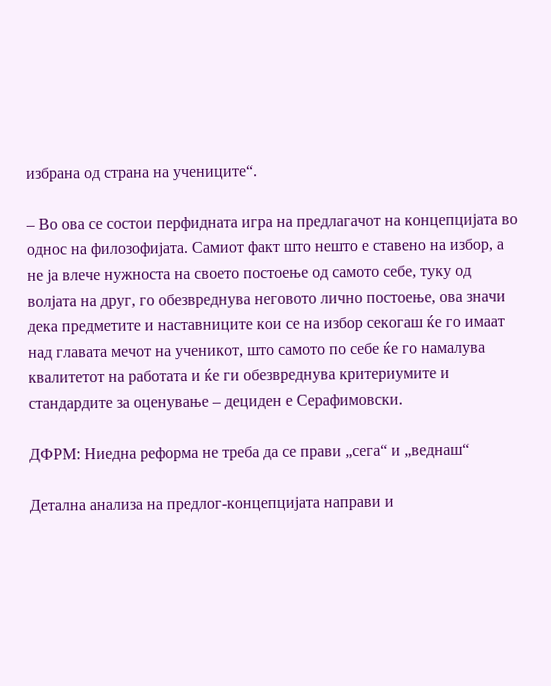избрана од страна на учениците“.

– Во ова се состои перфидната игра на предлагачот на концепцијата во однос на филозофијата. Самиот факт што нешто е ставено на избор, а не ја влече нужноста на своето постоење од самото себе, туку од волјата на друг, го обезвреднува неговото лично постоење, ова значи дека предметите и наставниците кои се на избор секогаш ќе го имаат над главата мечот на ученикот, што самото по себе ќе го намалува квалитетот на работата и ќе ги обезвреднува критериумите и стандардите за оценување – дециден е Серафимовски.

ДФРМ: Ниедна реформа не треба да се прави „сега“ и „веднаш“

Детална анализа на предлог-концепцијата направи и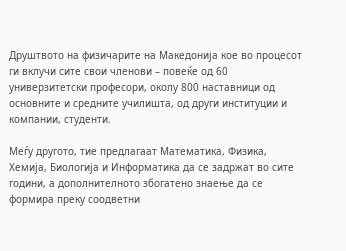Друштвото на физичарите на Македонија кое во процесот ги вклучи сите свои членови – повеќе од 60 универзитетски професори, околу 800 наставници од основните и средните училишта, од други институции и компании, студенти.

Меѓу другото, тие предлагаат Математика, Физика, Хемија, Биологија и Информатика да се задржат во сите години, а дополнителното збогатено знаење да се формира преку соодветни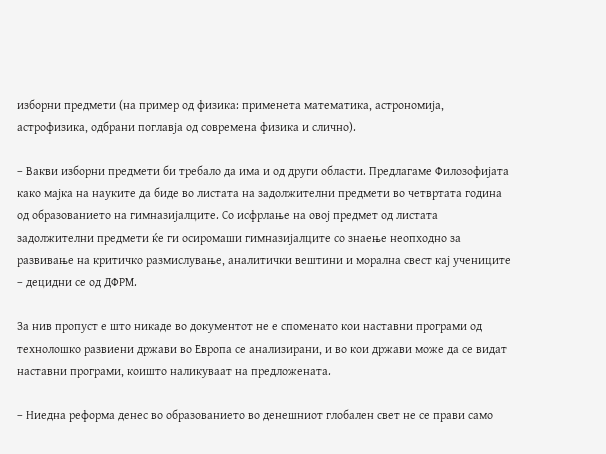изборни предмети (на пример од физика: применета математика, астрономија, астрофизика, одбрани поглавја од современа физика и слично).

– Вакви изборни предмети би требало да има и од други области. Предлагаме Филозофијата како мајка на науките да биде во листата на задолжителни предмети во четвртата година од образованието на гимназијалците. Со исфрлање на овој предмет од листата задолжителни предмети ќе ги осиромаши гимназијалците со знаење неопходно за развивање на критичко размислување, аналитички вештини и морална свест кај учениците – децидни се од ДФРМ.

За нив пропуст е што никаде во документот не е споменато кои наставни програми од технолошко развиени држави во Европа се анализирани, и во кои држави може да се видат наставни програми, коишто наликуваат на предложената.

– Ниедна реформа денес во образованието во денешниот глобален свет не се прави само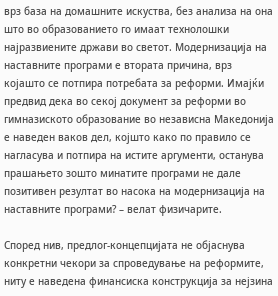врз база на домашните искуства, без анализа на она што во образованието го имаат технолошки најразвиените држави во светот. Модернизација на наставните програми е втората причина, врз којашто се потпира потребата за реформи. Имајќи предвид дека во секој документ за реформи во гимназиското образование во независна Македонија е наведен ваков дел, којшто како по правило се нагласува и потпира на истите аргументи, останува прашањето зошто минатите програми не дале позитивен резултат во насока на модернизација на наставните програми? – велат физичарите.

Според нив, предлог-концепцијата не објаснува конкретни чекори за спроведување на реформите, ниту е наведена финансиска конструкција за нејзина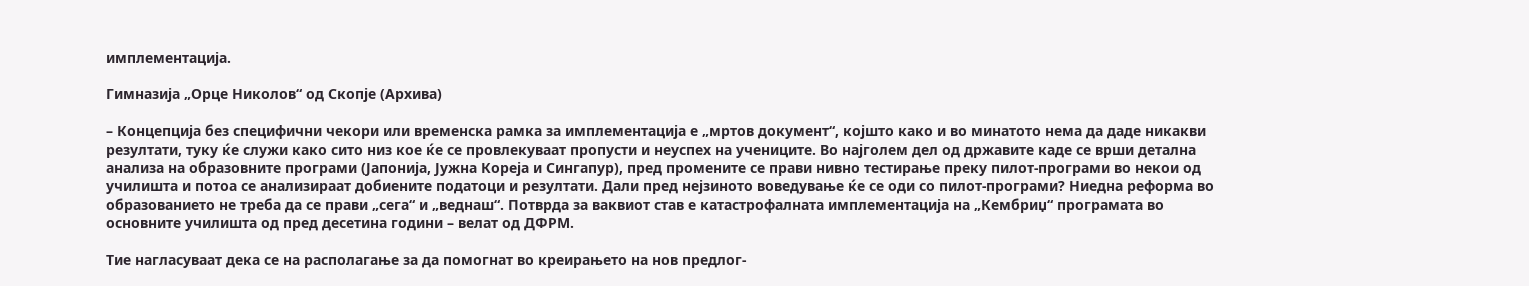имплементација.

Гимназија „Орце Николов“ од Скопје (Архива)

– Концепција без специфични чекори или временска рамка за имплементација е „мртов документ“, којшто како и во минатото нема да даде никакви резултати, туку ќе служи како сито низ кое ќе се провлекуваат пропусти и неуспех на учениците. Во најголем дел од државите каде се врши детална анализа на образовните програми (Јапонија, Јужна Кореја и Сингапур), пред промените се прави нивно тестирање преку пилот-програми во некои од училишта и потоа се анализираат добиените податоци и резултати. Дали пред нејзиното воведување ќе се оди со пилот-програми? Ниедна реформа во образованието не треба да се прави „сега“ и „веднаш“. Потврда за ваквиот став е катастрофалната имплементација на „Кембриџ“ програмата во основните училишта од пред десетина години – велат од ДФРМ.

Тие нагласуваат дека се на располагање за да помогнат во креирањето на нов предлог-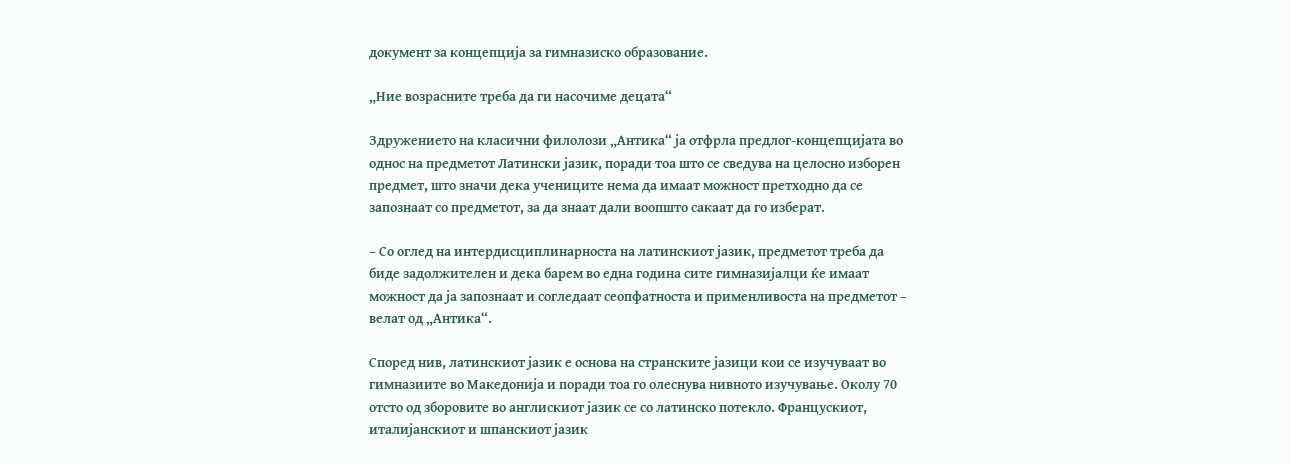документ за концепција за гимназиско образование.

„Ние возрасните треба да ги насочиме децата“

Здружението на класични филолози „Антика“ ја отфрла предлог-концепцијата во однос на предметот Латински јазик, поради тоа што се сведува на целосно изборен предмет, што значи дека учениците нема да имаат можност претходно да се запознаат со предметот, за да знаат дали воопшто сакаат да го изберат.

– Со оглед на интердисциплинарноста на латинскиот јазик, предметот треба да биде задолжителен и дека барем во една година сите гимназијалци ќе имаат можност да ја запознаат и согледаат сеопфатноста и применливоста на предметот – велат од „Антика“.

Според нив, латинскиот јазик е основа на странските јазици кои се изучуваат во гимназиите во Македонија и поради тоа го олеснува нивното изучување. Околу 70 отсто од зборовите во англискиот јазик се со латинско потекло. Францускиот, италијанскиот и шпанскиот јазик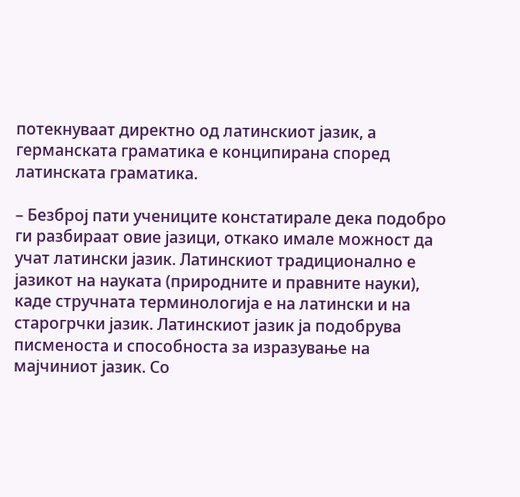потекнуваат директно од латинскиот јазик, а германската граматика е конципирана според латинската граматика.

– Безброј пати учениците констатирале дека подобро ги разбираат овие јазици, откако имале можност да учат латински јазик. Латинскиот традиционално е јазикот на науката (природните и правните науки), каде стручната терминологија е на латински и на старогрчки јазик. Латинскиот јазик ја подобрува писменоста и способноста за изразување на мајчиниот јазик. Со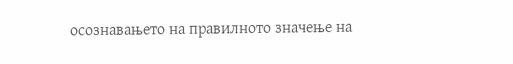осознавањето на правилното значење на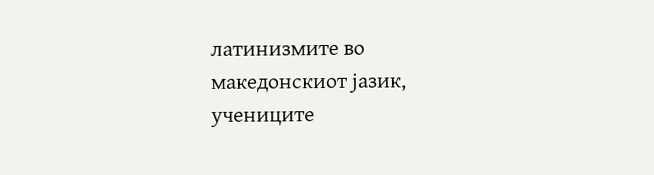латинизмите во македонскиот јазик, учениците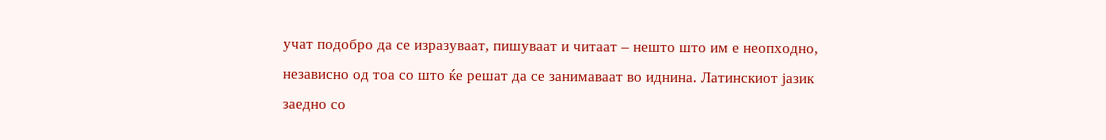учат подобро да се изразуваат, пишуваат и читаат – нешто што им е неопходно, независно од тоа со што ќе решат да се занимаваат во иднина. Латинскиот јазик заедно со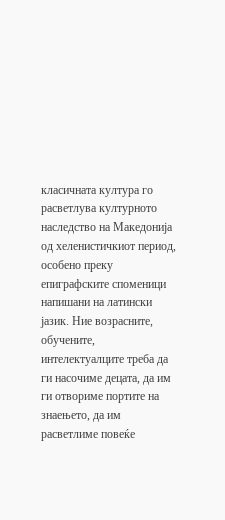класичната култура го расветлува културното наследство на Македонија од хеленистичкиот период, особено преку епиграфските споменици напишани на латински јазик. Ние возрасните, обучените, интелектуалците треба да ги насочиме децата, да им ги отвориме портите на знаењето, да им расветлиме повеќе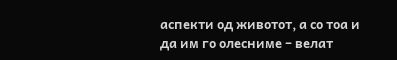аспекти од животот, а со тоа и да им го олесниме – велат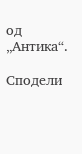од „Антика“.

Сподели